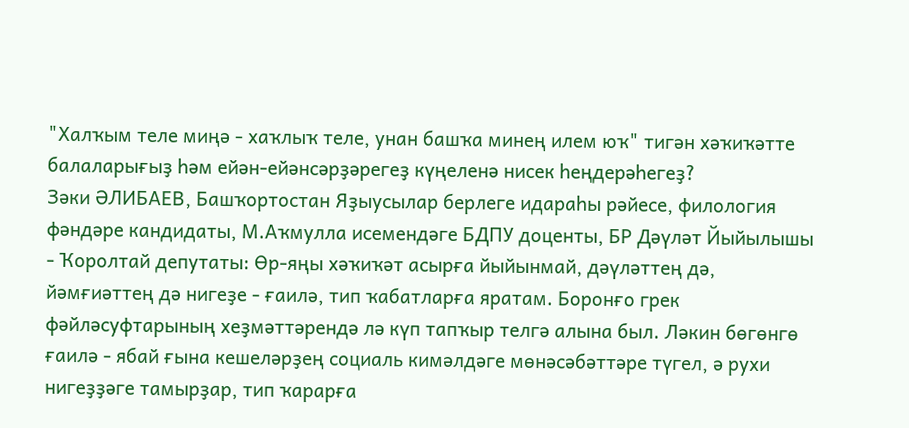"Халҡым теле миңә - хаҡлыҡ теле, унан башҡа минең илем юҡ" тигән хәҡиҡәтте балаларығыҙ һәм ейән-ейәнсәрҙәрегеҙ күңеленә нисек һеңдерәһегеҙ?
Зәки ӘЛИБАЕВ, Башҡортостан Яҙыусылар берлеге идараһы рәйесе, филология фәндәре кандидаты, М.Аҡмулла исемендәге БДПУ доценты, БР Дәүләт Йыйылышы - Ҡоролтай депутаты: Өр-яңы хәҡиҡәт асырға йыйынмай, дәүләттең дә, йәмғиәттең дә нигеҙе - ғаилә, тип ҡабатларға яратам. Боронғо грек фәйләсуфтарының хеҙмәттәрендә лә күп тапҡыр телгә алына был. Ләкин бөгөнгө ғаилә - ябай ғына кешеләрҙең социаль кимәлдәге мөнәсәбәттәре түгел, ә рухи нигеҙҙәге тамырҙар, тип ҡарарға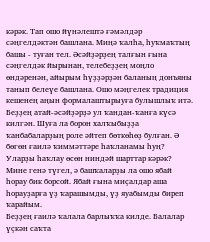кәрәк. Тап ошо йүнәлештә ғәмәлдәр сәңгелдәктән башлана. Миңә ҡалһа, һуҡмаҡтың башы - туған тел. Әсәйҙәрҙең талғын ғына сәңгелдәк йырынан, телебеҙҙең моңло өндәренән, айырым һүҙҙәрҙән баланың донъяны танып белеүе башлана. Ошо мәңгелек традиция кешенең аңын формалаштырыуға булышлыҡ итә. Беҙҙең атай-әсәйҙәрҙә ул ҡандан-ҡанға күсә килгән. Шуға ла борон халҡыбыҙҙа ҡанбабаларҙың роле әйтеп бөткөһөҙ булған. Ә бөгөн ғаилә ҡиммәттәре һаҡланамы һуң? Уларҙы һаҡлау өсөн ниндәй шарттар кәрәк? Мине генә түгел, ә башҡаларҙы ла ошо ябай һорау бик борсой. Ябай ғына миҫалдар аша һорауҙарға үҙ ҡарашымды, үҙ яуабымды биреп ҡарайым.
Беҙҙең ғаилә ҡалала барлыҡҡа килде. Балалар үҫкән саҡта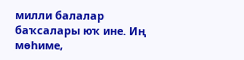милли балалар баҡсалары юҡ ине. Иң мөһиме,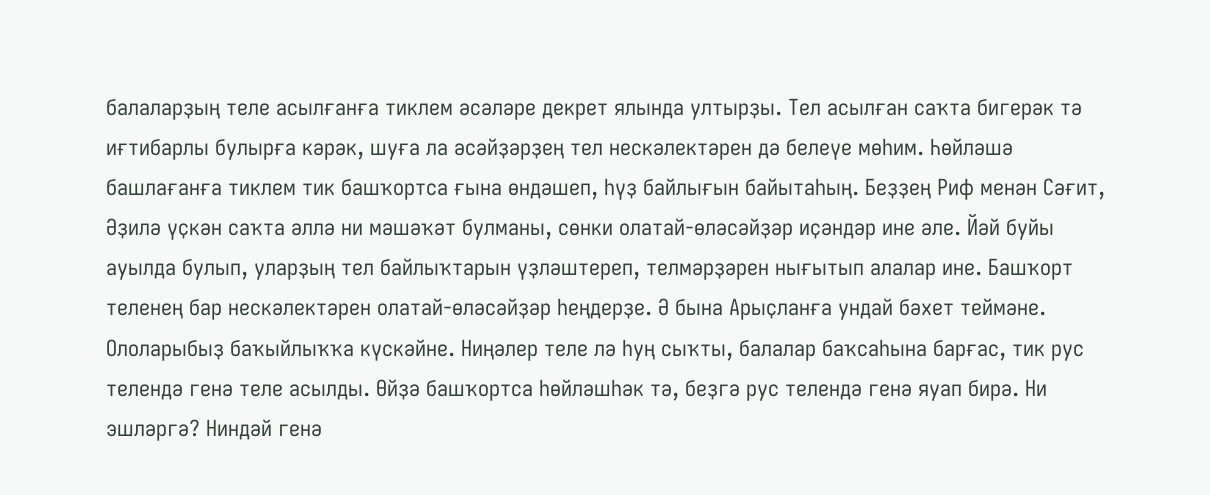балаларҙың теле асылғанға тиклем әсәләре декрет ялында ултырҙы. Тел асылған саҡта бигерәк тә иғтибарлы булырға кәрәк, шуға ла әсәйҙәрҙең тел нескәлектәрен дә белеүе мөһим. Һөйләшә башлағанға тиклем тик башҡортса ғына өндәшеп, һүҙ байлығын байытаһың. Беҙҙең Риф менән Сәғит, Әҙилә үҫкән саҡта әллә ни мәшәҡәт булманы, сөнки олатай-өләсәйҙәр иҫәндәр ине әле. Йәй буйы ауылда булып, уларҙың тел байлыҡтарын үҙләштереп, телмәрҙәрен нығытып алалар ине. Башҡорт теленең бар нескәлектәрен олатай-өләсәйҙәр һеңдерҙе. Ә бына Арыҫланға ундай бәхет теймәне. Ололарыбыҙ баҡыйлыҡҡа күскәйне. Ниңәлер теле лә һуң сыҡты, балалар баҡсаһына барғас, тик рус телендә генә теле асылды. Өйҙә башҡортса һөйләшһәк тә, беҙгә рус телендә генә яуап бирә. Ни эшләргә? Ниндәй генә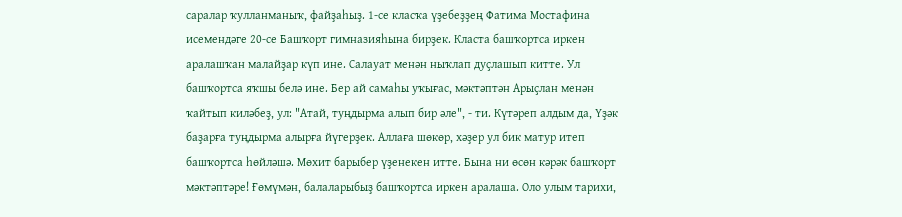саралар ҡулланманыҡ, файҙаһыҙ. 1-се класҡа үҙебеҙҙең Фатима Мостафина исемендәге 20-се Башҡорт гимназияһына бирҙек. Класта башҡортса иркен аралашҡан малайҙар күп ине. Салауат менән ныҡлап дуҫлашып китте. Ул башҡортса яҡшы белә ине. Бер ай самаһы уҡығас, мәктәптән Арыҫлан менән ҡайтып киләбеҙ, ул: "Атай, туңдырма алып бир әле", - ти. Күтәреп алдым да, Үҙәк баҙарға туңдырма алырға йүгерҙек. Аллаға шөкөр, хәҙер ул бик матур итеп башҡортса һөйләшә. Мөхит барыбер үҙенекен итте. Бына ни өсөн кәрәк башҡорт мәктәптәре! Ғөмүмән, балаларыбыҙ башҡортса иркен аралаша. Оло улым тарихи,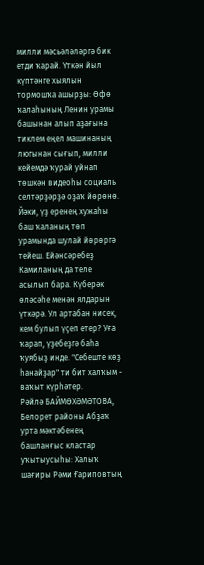милли мәсьәләләргә бик етди ҡарай. Үткән йыл күптәнге хыялын тормошҡа ашырҙы: Өфө ҡалаһының Ленин урамы башынан алып аҙағына тиклем еңел машинаның люгынан сығып, милли кейемдә ҡурай уйнап төшкән видеоһы социаль селтәрҙәрҙә оҙаҡ йөрөнө. Йәки, үҙ еренең хужаһы баш ҡаланың төп урамында шулай йөрөргә тейеш. Ейәнсәребеҙ Камиланың да теле асылып бара. Күберәк өләсәһе менән ялдарын үткәрә. Ул артабан нисек, кем булып үҫеп етер? Уға ҡарап, үҙебеҙгә баһа ҡуябыҙ инде. "Себеште көҙ һанайҙар" ти бит халҡым - ваҡыт күрһәтер.
Рәйлә БАЙМӨХӘМӘТОВА, Белорет районы Абҙаҡ урта мәктәбенең башланғыс кластар уҡытыусыһы: Халыҡ шағиры Рәми Ғариповтың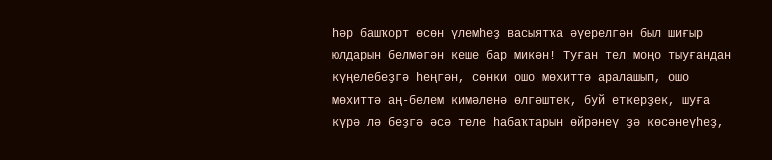һәр башҡорт өсөн үлемһеҙ васыятҡа әүерелгән был шиғыр юлдарын белмәгән кеше бар микән! Туған тел моңо тыуғандан күңелебеҙгә һеңгән, сөнки ошо мөхиттә аралашып, ошо мөхиттә аң-белем кимәленә өлгәштек, буй еткерҙек, шуға күрә лә беҙгә әсә теле һабаҡтарын өйрәнеү ҙә көсәнеүһеҙ,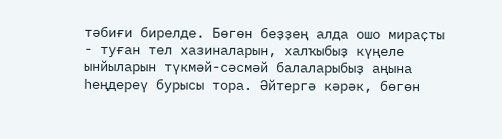тәбиғи бирелде. Бөгөн беҙҙең алда ошо мираҫты - туған тел хазиналарын, халҡыбыҙ күңеле ынйыларын түкмәй-сәсмәй балаларыбыҙ аңына һеңдереү бурысы тора. Әйтергә кәрәк, бөгөн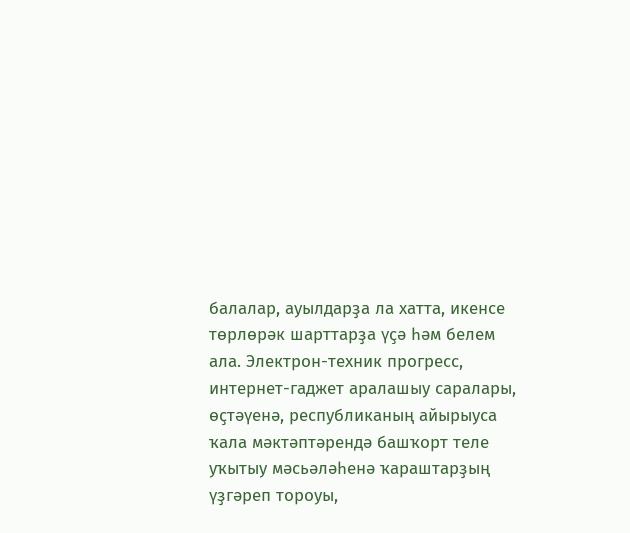балалар, ауылдарҙа ла хатта, икенсе төрлөрәк шарттарҙа үҫә һәм белем ала. Электрон-техник прогресс, интернет-гаджет аралашыу саралары, өҫтәүенә, республиканың айырыуса ҡала мәктәптәрендә башҡорт теле уҡытыу мәсьәләһенә ҡараштарҙың үҙгәреп тороуы,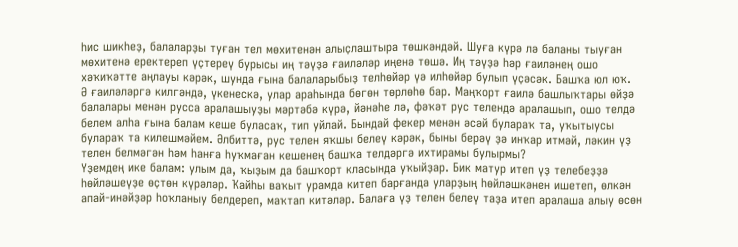һис шикһеҙ, балаларҙы туған тел мөхитенән алыҫлаштыра төшкәндәй. Шуға күрә лә баланы тыуған мөхитенә еректереп үҫтереү бурысы иң тәүҙә ғаиләләр иңенә төшә. Иң тәүҙә һәр ғаиләнең ошо хәҡиҡәтте аңлауы кәрәк, шунда ғына балаларыбыҙ телһөйәр үә илһөйәр булып үҫәсәк. Башҡа юл юҡ.
Ә ғаиләләргә килгәндә, үкенескә, улар араһында бөгөн төрлөһө бар. Маңҡорт ғаилә башлыҡтары өйҙә балалары менән русса аралашыуҙы мәртәбә күрә, йәнәһе лә, фәҡәт рус телендә аралашып, ошо телдә белем алһа ғына балам кеше буласаҡ, тип уйлай. Бындай фекер менән әсәй булараҡ та, уҡытыусы булараҡ та килешмәйем. Әлбиттә, рус телен яҡшы белеү кәрәк, быны берәү ҙә инҡар итмәй, ләкин үҙ телен белмәгән һәм һанға һуҡмаған кешенең башҡа телдәргә ихтирамы булырмы?
Үҙемдең ике балам: улым да, ҡыҙым да башҡорт класында уҡыйҙар. Бик матур итеп үҙ телебеҙҙә һөйләшеүҙе өҫтөн күрәләр. Ҡайһы ваҡыт урамда китеп барғанда уларҙың һөйләшкәнен ишетеп, өлкән апай-инәйҙәр һоҡланыу белдереп, маҡтап китәләр. Балаға үҙ телен белеү таҙа итеп аралаша алыу өсөн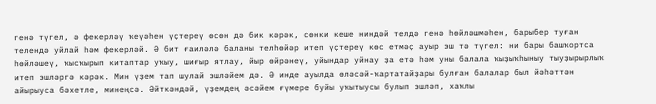генә түгел, ә фекерләү ҡеүәһен үҫтереү өсөн дә бик кәрәк, сөнки кеше ниндәй телдә генә һөйләшмәһен, барыбер туған телендә уйлай һәм фекерләй. Ә бит ғаиләлә баланы телһөйәр итеп үҫтереү көс етмәҫ ауыр эш тә түгел: ни бары башҡортса һөйләшеү, ҡысҡырып китаптар уҡыу, шиғыр ятлау, йыр өйрәнеү, уйындар уйнау ҙа етә һәм уны балала ҡыҙыҡһыныу тыуҙырырлыҡ итеп эшләргә кәрәк. Мин үҙем тап шулай эшләйем дә. Ә инде ауылда өләсәй-ҡартатайҙары булған балалар был йәһәттән айырыуса бәхетле, минеңсә. Әйткәндәй, үҙемдең әсәйем ғүмере буйы уҡытыусы булып эшләп, хаҡлы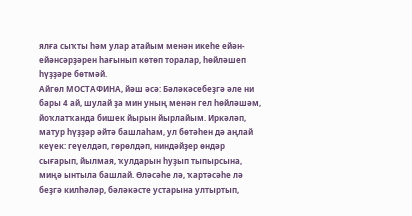ялға сыҡты һәм улар атайым менән икеһе ейән-ейәнсәрҙәрен һағынып көтөп торалар, һөйләшеп һүҙҙәре бөтмәй.
Айгөл МОСТАФИНА, йәш әсә: Бәләкәсебеҙгә әле ни бары 4 ай, шулай ҙа мин уның менән гел һөйләшәм, йоҡлатҡанда бишек йырын йырлайым. Иркәләп, матур һүҙҙәр әйтә башлаһам, ул бөтәһен дә аңлай кеүек: геүелдәп, гөрөлдәп, ниндәйҙер өндәр сығарып, йылмая, ҡулдарын һуҙып тыпырсына, миңә ынтыла башлай. Өләсәһе лә, ҡартәсәһе лә беҙгә килһәләр, бәләкәсте устарына ултыртып,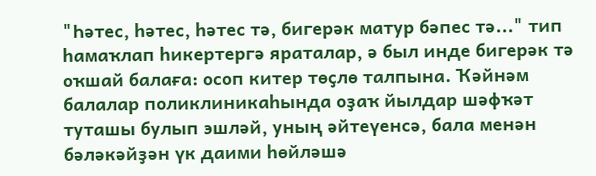"Һәтес, һәтес, һәтес тә, бигерәк матур бәпес тә..." тип һамаҡлап һикертергә яраталар, ә был инде бигерәк тә оҡшай балаға: осоп китер төҫлө талпына. Ҡәйнәм балалар поликлиникаһында оҙаҡ йылдар шәфҡәт туташы булып эшләй, уның әйтеүенсә, бала менән бәләкәйҙән үк даими һөйләшә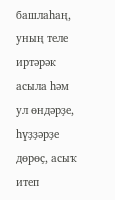башлаһаң, уның теле иртәрәк асыла һәм ул өндәрҙе, һүҙҙәрҙе дөрөҫ, асыҡ итеп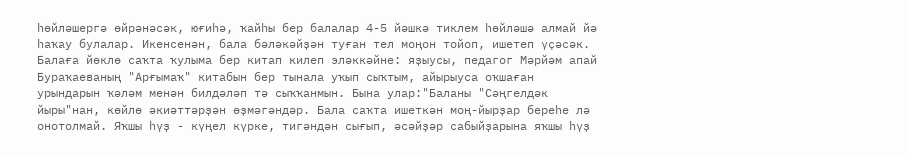һөйләшергә өйрәнәсәк, юғиһә, ҡайһы бер балалар 4-5 йәшкә тиклем һөйләшә алмай йә һаҡау булалар. Икенсенән, бала бәләкәйҙән туған тел моңон тойоп, ишетеп үҫәсәк. Балаға йөклө саҡта ҡулыма бер китап килеп эләккәйне: яҙыусы, педагог Мәрйәм апай Бураҡаеваның "Арғымаҡ" китабын бер тынала уҡып сыҡтым, айырыуса оҡшаған урындарын ҡәләм менән билдәләп тә сыҡҡанмын. Бына улар:"Баланы "Сәңгелдәк йыры"нан, көйлө әкиәттәрҙән өҙмәгәндәр. Бала саҡта ишеткән моң-йырҙар береһе лә онотолмай. Яҡшы һүҙ - күңел күрке, тигәндән сығып, әсәйҙәр сабыйҙарына яҡшы һүҙ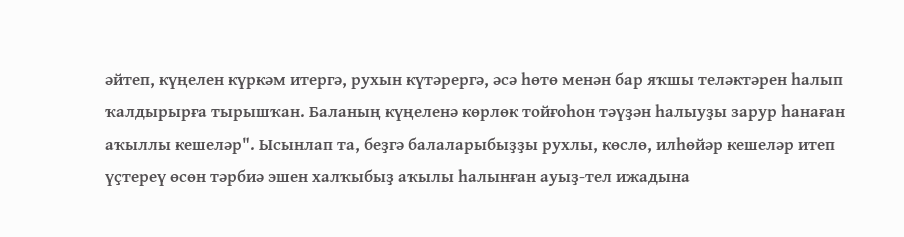әйтеп, күңелен күркәм итергә, рухын күтәрергә, әсә һөтө менән бар яҡшы теләктәрен һалып ҡалдырырға тырышҡан. Баланың күңеленә көрлөк тойғоһон тәүҙән һалыуҙы зарур һанаған аҡыллы кешеләр". Ысынлап та, беҙгә балаларыбыҙҙы рухлы, көслө, илһөйәр кешеләр итеп үҫтереү өсөн тәрбиә эшен халҡыбыҙ аҡылы һалынған ауыҙ-тел ижадына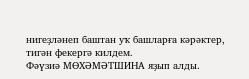нигеҙләнеп баштан уҡ башларға кәрәктер, тигән фекергә килдем.
Фәүзиә МӨХӘМӘТШИНА яҙып алды.